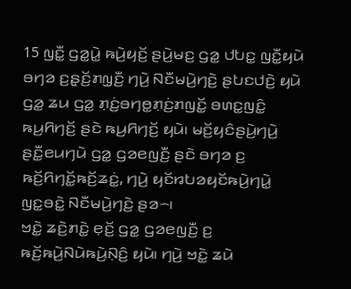15 ꤜꤢꤪ꤭ ꤞꤤ꤭ꤣꤧ꤭ ꤒꤣꤧ꤬ꤟꤢꤩ꤬ ꤔꤣꤧ꤬ꤗꤢ꤬ ꤞꤤ꤭ ꤓꤝꤢ꤭ ꤜꤢꤪ꤭ꤟꤣꤧ ꤋꤚꤤ ꤢ꤬ꤔ꤫ꤢꤩ꤬ꤊꤜ꤫ꤢꤪ꤬ ꤚꤣꤧ꤬ ꤡꤢꤪꤗꤣꤧ꤬ꤚꤢꤧ꤬ ꤔꤝꤢꤓꤢꤧ꤬ ꤟꤣꤧ ꤞꤤ꤭ ꤘꤣ ꤞꤤ꤭ ꤊ꤫ꤢꤦ꤬ꤋꤚꤥ꤭ꤊ꤫ꤢꤦ꤬ꤊꤜꤢꤩ꤭ ꤋꤛꤢ꤭ꤜꤢꤨ꤭ ꤒꤣ꤬ꤖꤚꤢꤩ꤬ ꤔꤢꤧ ꤒꤣ꤬ꤖꤚꤢꤩ꤬ ꤟꤣꤧ꤯ ꤗꤢꤩ꤬ꤟꤢꤨꤔꤣꤧ꤬ꤚꤣꤧ꤬ ꤔꤢꤪ꤭ꤕꤣꤚꤣꤧ ꤞꤤ꤭ ꤞꤤꤕꤜꤢꤪ꤬ ꤔꤢꤧ ꤋꤚꤤ ꤢ꤬ ꤒꤢꤩ꤬ꤖꤚꤢꤩ꤭ꤒꤢꤩ꤬ꤘꤢꤦ꤭, ꤚꤣꤧ꤬ ꤟꤢꤩꤙꤝꤤꤟꤢꤩꤒꤣꤧ꤬ꤚꤣꤧ꤭ ꤜꤢ꤭ꤋꤢꤧ꤭ ꤡꤢꤪꤗꤣꤧ꤬ꤚꤢꤧ꤬ ꤔꤤ꤮꤯
ꤠꤢꤧ꤭ ꤘꤢꤧ꤬ꤊꤢꤧ꤭ ꤕ꤫ꤢꤩ꤬ ꤞꤤ꤭ ꤞꤤꤕꤜꤢꤪ꤬ ꤢ꤬ ꤒꤢꤩ꤬ꤒꤣꤧ꤬ꤡꤣꤧꤒꤣꤧ꤬ꤡ꤫ꤢꤨ꤬ ꤟꤣꤧ꤯ ꤚꤣꤧ꤬ ꤠꤢꤧ꤭ ꤘꤣꤧ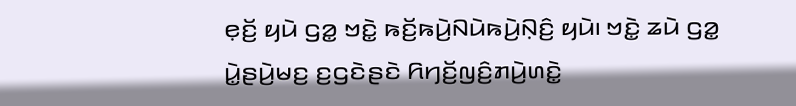ꤕ꤫ꤢꤩ꤬ ꤟꤣꤧ ꤞꤤ꤭ ꤠꤢꤧ꤭ ꤒꤢꤩ꤬ꤒꤣꤧ꤬ꤡꤣꤧꤒꤣꤧ꤬ꤡ꤫ꤢꤨ꤬ ꤟꤣꤧ꤯ ꤠꤢꤧ꤭ ꤘꤣꤧ ꤞꤤ꤭ ꤣꤧ꤭ꤔꤣꤧ꤬ꤗꤢ꤬ ꤢ꤬ꤞꤢꤧꤔꤢꤧ ꤖꤚꤢꤩ꤬ꤜꤢꤨ꤬ꤊꤣꤧ꤬ꤛꤢꤧ꤭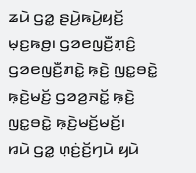ꤘꤣꤧ ꤞꤤ꤭ ꤔꤣꤧ꤬ꤒꤣꤧ꤬ꤟꤢꤩ꤬ ꤗ꤫ꤢ꤬ꤒꤥ꤬꤯ ꤞꤤꤕꤜꤢꤪ꤬ꤊ꤫ꤢꤨ꤬ ꤞꤤꤕꤜꤢꤪ꤬ꤊꤢꤧ꤭ ꤒ꤫ꤢꤧ꤬ ꤜꤢ꤭ꤋꤢꤧ꤭ ꤒ꤫ꤢꤧ꤬ꤗꤢꤩ꤬ ꤞꤤꤤ꤬ꤏꤢꤩ꤭ ꤒ꤫ꤢꤧ꤬ ꤜꤢ꤭ꤋꤢꤧ꤭ ꤒ꤫ꤢꤧ꤬ꤗꤢꤩ꤬ꤗꤢꤩ꤬꤯
ꤙꤣꤧ ꤞꤤ꤭ ꤛ꤫ꤢꤦ꤬ꤢꤩ꤬ꤚꤣꤧ ꤟꤣꤧ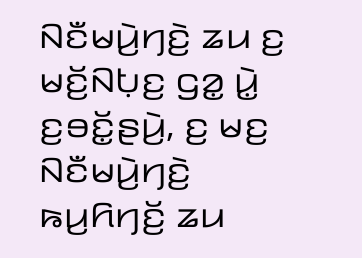ꤡꤢꤪꤗꤣꤧ꤬ꤚꤢꤧ꤬ ꤘꤣ ꤢ꤬ ꤗꤢꤩ꤬ꤡꤝ꤫ꤢ꤬ ꤞꤤ꤭ ꤣꤧ꤭ ꤢ꤬ꤋꤢꤩ꤭ꤔꤣꤧ꤬, ꤢ꤬ ꤗꤢ꤬ ꤡꤢꤪꤗꤣꤧ꤬ꤚꤢꤧ꤬ ꤒꤣ꤬ꤖꤚꤢꤩ꤬ ꤘꤣ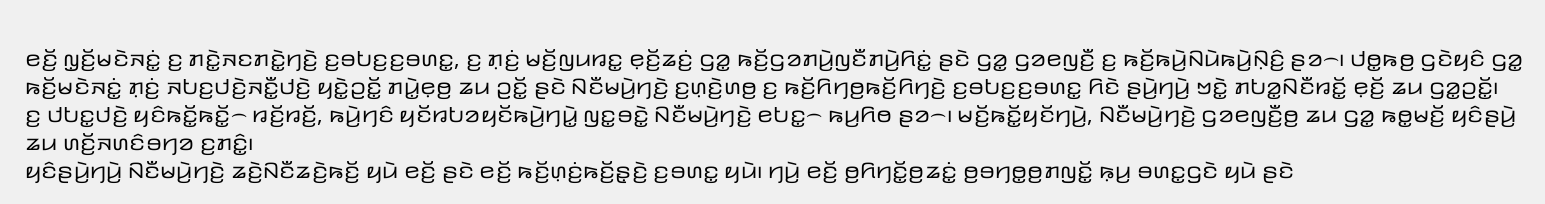ꤕꤢꤩ꤬ ꤜ꤫ꤢꤩ꤬ꤗꤢꤧꤏꤢꤦ꤭ ꤢ꤬ ꤊꤢꤧ꤭ꤏꤢꤊꤢꤧ꤭ꤚꤢꤧ꤬ ꤢ꤬ꤋꤝꤢ꤬ꤢ꤬ꤋꤛꤢ꤭, ꤢ꤬ ꤊ꤫ꤢꤦ꤬ ꤗꤢꤩ꤬ꤜꤣꤙꤢ꤭ ꤕ꤫ꤢꤩ꤬ꤘꤢꤦ꤬ ꤞꤤ꤭ ꤒꤢꤩ꤬ꤞꤤꤊꤣꤧ꤬ꤜꤢꤪꤊꤣꤧ꤬ꤖꤢꤦ꤭ ꤔꤢꤧ ꤞꤤ꤭ ꤞꤤꤕꤜꤢꤪ꤬ ꤢ꤬ ꤒꤢꤩ꤬ꤒꤣꤧ꤬ꤡꤣꤧꤒꤣꤧ꤬ꤡ꤫ꤢꤨ꤬ ꤔꤤ꤮꤯ ꤓꤥ꤭ꤒꤥ꤬ ꤞꤢꤧꤟꤢꤨ ꤞꤤ꤭ ꤒꤢꤩ꤬ꤗꤢꤧꤏꤢꤦ꤭ ꤊ꤫ꤢꤦ꤬ ꤏꤝꤢ꤬ꤓꤢꤧ꤬ꤏꤢꤪ꤭ꤓꤢꤧ꤬ ꤟꤢꤧ꤭ꤑꤢꤩ꤭ ꤊꤣꤧ꤭ꤕ꤫ꤥ꤬ ꤘꤣ ꤑꤢꤩ꤭ ꤔꤢꤧ ꤡꤢꤪꤗꤣꤧ꤬ꤚꤢꤧ꤬ ꤢ꤬ꤛ꤫ꤢꤧ꤬ꤛꤥ꤬ ꤢ꤬ ꤒꤢꤩ꤬ꤖꤚꤥ꤬ꤒꤢꤩ꤬ꤖꤚꤢꤧ꤬ ꤢ꤬ꤋꤝꤢ꤬ꤢ꤬ꤋꤛꤢ꤭ ꤖꤢꤧ ꤔꤣꤧ꤬ꤚꤣꤧ꤬ ꤠꤢꤧ꤭ ꤊꤝꤤ꤭ꤡꤢꤪꤙꤢꤩ꤭ ꤕ꤫ꤢꤩ꤬ ꤘꤣ ꤞꤤ꤭ꤑꤢꤩ꤭꤯
ꤢ꤬ ꤓꤝꤢ꤭ꤓꤢꤧ꤬ ꤟꤢꤨꤒꤢꤩ꤭ꤒꤢꤩ꤭꤮ ꤙꤢꤩ꤬ꤙꤢꤩ꤬, ꤒꤣꤧ꤬ꤚꤢꤨ ꤟꤢꤩꤙꤝꤤꤟꤢꤩꤒꤣꤧ꤬ꤚꤣꤧ꤭ ꤜꤢ꤭ꤋꤢꤧ꤭ ꤡꤢꤪꤗꤣꤧ꤬ꤚꤢꤧ꤬ ꤕꤝꤢ꤭꤮ ꤒꤣ꤬ꤖꤥ ꤔꤤ꤮꤯ ꤗꤢꤩ꤬ꤒꤢꤩ꤭ꤟꤢꤩꤚꤣꤧ꤬, ꤡꤢꤪꤗꤣꤧ꤬ꤚꤢꤧ꤬ ꤞꤤꤕꤜꤢꤪ꤬ꤥ꤬ ꤘꤣ ꤞꤤ꤭ ꤒꤥ꤭ꤗꤢꤩ꤬ ꤟꤢꤨꤔꤣꤧ꤬ ꤘꤣ ꤛꤢꤩ꤬ꤏꤛꤢꤨꤋꤚꤤ ꤢ꤬ꤊꤢꤨ꤭꤯
ꤟꤢꤨꤔꤣꤧ꤬ꤚꤣꤧ꤬ ꤡꤢꤪꤗꤣꤧ꤬ꤚꤢꤧ꤬ ꤘꤢꤧ꤬ꤡꤢꤪꤘꤢꤧ꤬ꤒꤢꤩ꤬ ꤟꤣꤧ ꤕꤢꤩ꤬ ꤔꤢꤧ ꤕꤢꤩ꤬ ꤒꤢꤩ꤬ꤛ꤫ꤢꤦ꤬ꤒꤢꤩ꤬ꤔ꤫ꤢꤧ꤬ ꤢ꤬ꤋꤛꤢ꤭ ꤟꤣꤧ꤯ ꤚꤣꤧ꤬ ꤕꤢꤩ꤬ ꤥ꤬ꤖꤚꤢꤩ꤭ꤥ꤬ꤘꤢꤦ꤭ ꤥ꤬ꤋꤚꤥ꤭ꤥ꤬ꤊꤜꤢꤩ꤭ ꤒ꤫ꤣ꤬ ꤋꤛꤢ꤭ꤞꤢꤧ ꤟꤣꤧ ꤔꤢꤧ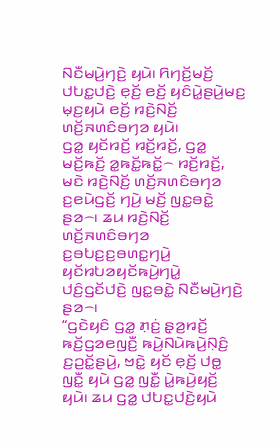ꤡꤢꤪꤗꤣꤧ꤬ꤚꤢꤧ꤬ ꤟꤣꤧ꤯ ꤖꤚꤢꤩ꤬ꤗꤢꤩ꤬ ꤓꤝꤢ꤭ꤓꤢꤧ꤬ ꤕ꤫ꤢꤩ꤬ ꤕꤢꤩ꤬ ꤟꤢꤨꤣꤧ꤭ꤔꤣꤧ꤬ꤗꤢ꤬ ꤗ꤫ꤢ꤬ꤟꤣꤧ ꤕꤢꤩ꤬ ꤙꤢꤧ꤬ꤡꤢꤩ꤬ ꤛꤢꤩ꤬ꤏꤛꤢꤨꤋꤚꤤ ꤟꤣꤧ꤯
ꤞꤤ꤭ ꤟꤢꤩꤙꤢꤩ꤬ ꤙꤢꤩ꤬ꤙꤢꤩ꤬, ꤞꤤ꤭ ꤗꤢꤩ꤬ꤒꤢꤩ꤬ ꤤ꤭ꤒꤢꤩ꤭ꤒꤢꤩ꤭꤮ ꤙꤢꤩ꤬ꤙꤢꤩ꤬, ꤗꤢꤧ ꤙꤢꤧ꤬ꤡꤢꤩ꤬ ꤛꤢꤩ꤬ꤏꤛꤢꤨꤋꤚꤤ ꤢ꤬ꤕꤣꤧꤞꤢꤩ꤬ ꤚꤣꤧ꤬ ꤗꤢꤩ꤬ ꤜꤢ꤭ꤋꤢꤧ꤭ ꤔꤤ꤮꤯ ꤘꤣ ꤙꤢꤧ꤬ꤡꤢꤩ꤬ ꤛꤢꤩ꤬ꤏꤛꤢꤨꤋꤚꤤ ꤢ꤬ꤋꤝꤢ꤬ꤢ꤬ꤋꤛꤢ꤭ꤚꤣꤧ꤬ ꤟꤢꤩꤙꤝꤤꤟꤢꤩꤒꤣꤧ꤬ꤚꤣꤧ꤭ ꤓꤢꤨ꤬ꤞꤢꤩꤓꤢꤧ꤬ ꤜꤢ꤭ꤋꤢꤧ꤭ ꤡꤢꤪꤗꤣꤧ꤬ꤚꤢꤧ꤬ ꤔꤤ꤮꤯
“ꤞꤢꤧꤟꤢꤨ ꤞꤤ꤭ ꤊ꤫ꤢꤦ꤬ ꤔ꤫ꤤ꤬ꤙꤢꤩ꤬ ꤒꤢꤩ꤬ꤞꤤꤕꤜꤢꤪ꤬ ꤒꤣꤧ꤬ꤡꤣꤧꤒꤣꤧ꤬ꤡ꤫ꤢꤨ꤬ ꤢ꤬ꤑꤢꤩ꤭ꤔꤣꤧ꤬, ꤠꤢꤧ꤭ ꤟꤢꤩ ꤕ꤫ꤢꤩ꤬ ꤓꤥ꤭ ꤜꤢꤪ꤭ ꤟꤣꤧ ꤞꤤ꤭ ꤜꤢꤪ꤭ ꤣꤧ꤭ꤒꤣꤧ꤬ꤟꤢꤩ꤬ ꤟꤣꤧ꤯ ꤘꤣ ꤞꤤ꤭ ꤓꤝꤢ꤭ꤓꤢꤧ꤬ꤟꤣꤧ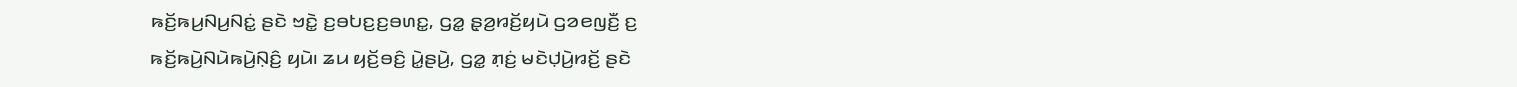ꤒꤢꤩ꤬ꤒꤣ꤬ꤡꤣ꤬ꤡꤢꤦ꤭ ꤔꤢꤧ ꤠꤢꤧ꤭ ꤢ꤬ꤋꤝꤢ꤬ꤢ꤬ꤋꤛꤢ꤭, ꤞꤤ꤭ ꤔ꤫ꤤ꤬ꤙꤢꤩ꤬ꤟꤣꤧ ꤞꤤꤕꤜꤢꤪ꤬ ꤢ꤬ ꤒꤢꤩ꤬ꤒꤣꤧ꤬ꤡꤣꤧꤒꤣꤧ꤬ꤡ꤫ꤢꤨ꤬ ꤟꤣꤧ꤯ ꤘꤣ ꤟꤢꤩ꤬ꤋꤢꤨ꤬ ꤣꤧ꤭ꤔꤣꤧ꤬, ꤞꤤ꤭ ꤊ꤫ꤢꤦ꤬ ꤗꤢꤧꤓ꤫ꤣꤧ꤬ꤙꤢꤩ꤬ ꤔꤢꤧ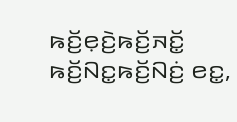ꤒꤢꤩ꤬ꤕ꤫ꤢꤧ꤬ꤒꤢꤩ꤬ꤏꤢꤩ꤭ ꤒꤢꤩ꤬ꤡꤢ꤭ꤒꤢꤩ꤬ꤡꤢꤦ꤬ ꤕꤢ꤭,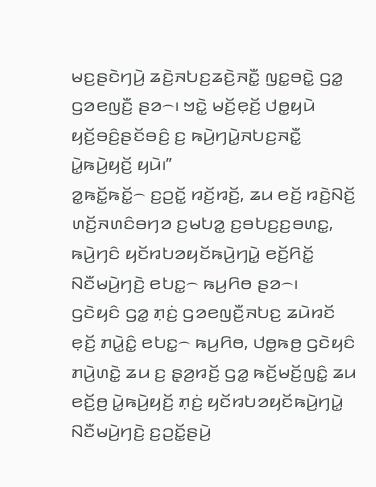ꤗꤢ꤬ꤔꤢꤧꤚꤣꤧ꤬ ꤘꤢꤧ꤬ꤏꤝꤢ꤬ꤘꤢꤧ꤬ꤏꤢꤪ꤭ ꤜꤢ꤭ꤋꤢꤧ꤭ ꤞꤤ꤭ ꤞꤤꤕꤜꤢꤪ꤬ ꤔꤤ꤮꤯ ꤠꤢꤧ꤭ ꤗꤢꤩ꤬ꤕ꤫ꤢꤩ꤬ ꤓꤥ꤭ꤟꤣꤧ ꤟꤢꤩ꤬ꤋꤢꤨ꤬ꤔꤢꤩꤋꤢꤨ꤬ ꤢ꤬ ꤒꤣꤧ꤬ꤚꤣꤧ꤭ꤏꤝꤢ꤬ꤏꤢꤪ꤭ ꤣꤧ꤭ꤒꤣꤧ꤬ꤟꤢꤩ꤬ ꤟꤣꤧ꤯”
ꤤ꤭ꤒꤢꤩ꤭ꤒꤢꤩ꤭꤮ ꤢ꤬ꤑꤢꤩ꤭ ꤙꤢꤩ꤬ꤙꤢꤩ꤬, ꤘꤣ ꤕꤢꤩ꤬ ꤙꤢꤧ꤬ꤡꤢꤩ꤬ ꤛꤢꤩ꤬ꤏꤛꤢꤨꤋꤚꤤ ꤢ꤬ꤗꤝꤤ꤭ ꤢ꤬ꤋꤝꤢ꤬ꤢ꤬ꤋꤛꤢ꤭, ꤒꤣꤧ꤬ꤚꤢꤨ ꤟꤢꤩꤙꤝꤤꤟꤢꤩꤒꤣꤧ꤬ꤚꤣꤧ꤭ ꤕꤢꤩ꤬ꤖꤢꤩ꤭ ꤡꤢꤪꤗꤣꤧ꤬ꤚꤢꤧ꤬ ꤕꤝꤢ꤭꤮ ꤒꤣ꤬ꤖꤥ ꤔꤤ꤮꤯
ꤞꤢꤧꤟꤢꤨ ꤞꤤ꤭ ꤊ꤫ꤢꤦ꤬ ꤞꤤꤕꤜꤢꤪ꤬ꤏꤝꤢ꤬ ꤘꤣꤧꤙꤢꤩ ꤕ꤫ꤢꤩ꤬ ꤊꤣꤧ꤭ꤢꤨ꤭ ꤕꤝꤢ꤭꤮ ꤒꤣ꤬ꤖꤥ, ꤓꤥ꤭ꤒꤥ꤬ ꤞꤢꤧꤟꤢꤨ ꤊꤣꤧ꤬ꤛꤢꤧ꤭ ꤘꤣ ꤢ꤬ ꤔ꤫ꤤ꤬ꤙꤢꤩ꤬ ꤞꤤ꤭ ꤒꤢꤩ꤬ꤗꤢꤩ꤬ꤜꤢꤨ꤭ ꤘꤣ ꤕꤢꤩ꤬ꤥ꤬ ꤣꤧ꤭ꤒꤣꤧ꤬ꤟꤢꤩ꤬ ꤊ꤫ꤢꤦ꤬ ꤟꤢꤩꤙꤝꤤꤟꤢꤩꤒꤣꤧ꤬ꤚꤣꤧ꤭ ꤡꤢꤪꤗꤣꤧ꤬ꤚꤢꤧ꤬ ꤢ꤬ꤑꤢꤩ꤭ꤔꤣꤧ꤬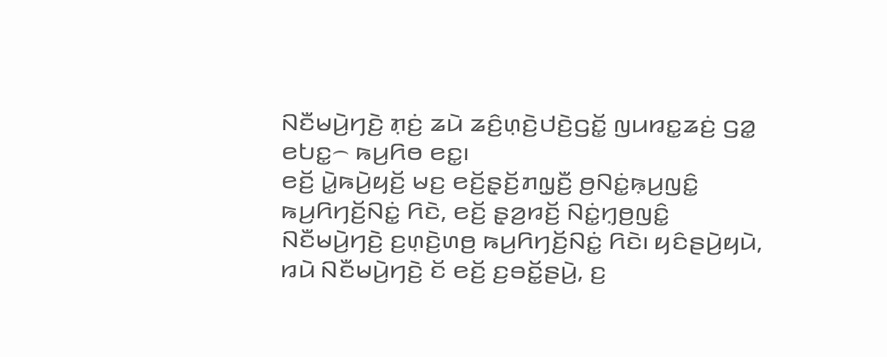ꤡꤢꤪꤗꤣꤧ꤬ꤚꤢꤧ꤬ ꤊ꤫ꤢꤦ꤬ ꤘꤣꤧ ꤘꤢꤨ꤬ꤛ꤫ꤢꤧ꤬ꤓꤢꤧ꤬ꤞꤢꤩ꤭ ꤜꤣꤙꤢ꤭ꤘꤢꤦ꤬ ꤞꤤ꤭ ꤕꤝꤢ꤭꤮ ꤒꤣ꤬ꤖꤥ ꤕꤢ꤭꤯
ꤕꤢꤩ꤬ ꤣꤧ꤭ꤒꤣꤧ꤬ꤟꤢꤩ꤬ ꤗꤢ꤬ ꤕꤢꤩ꤬ꤔ꤫ꤢꤩ꤬ꤊꤜ꤫ꤢꤪ꤬ ꤥ꤬ꤡꤢꤦ꤭ꤒ꤫ꤣ꤬ꤜꤢꤨ꤭ ꤒꤣ꤬ꤖꤚꤢꤩ꤬ꤡꤢꤦ꤭ ꤖꤢꤧ, ꤕꤢꤩ꤬ ꤔ꤫ꤤ꤬ꤙꤢꤩ꤬ ꤡꤢꤦ꤭ꤚ꤫ꤥ꤬ꤜꤢꤨ꤭ ꤡꤢꤪꤗꤣꤧ꤬ꤚꤢꤧ꤬ ꤢ꤬ꤛ꤫ꤢꤧ꤬ꤛꤥ꤬ ꤒꤣ꤬ꤖꤚꤢꤩ꤬ꤡꤢꤦ꤭ ꤖꤢꤧ꤯ ꤟꤢꤨꤔꤣꤧ꤬ꤟꤣꤧ, ꤙꤣꤧ ꤡꤢꤪꤗꤣꤧ꤬ꤚꤢꤧ꤬ ꤢꤩ ꤕꤢꤩ꤬ ꤢ꤬ꤋꤢꤩ꤭ꤔꤣꤧ꤬, ꤢ꤬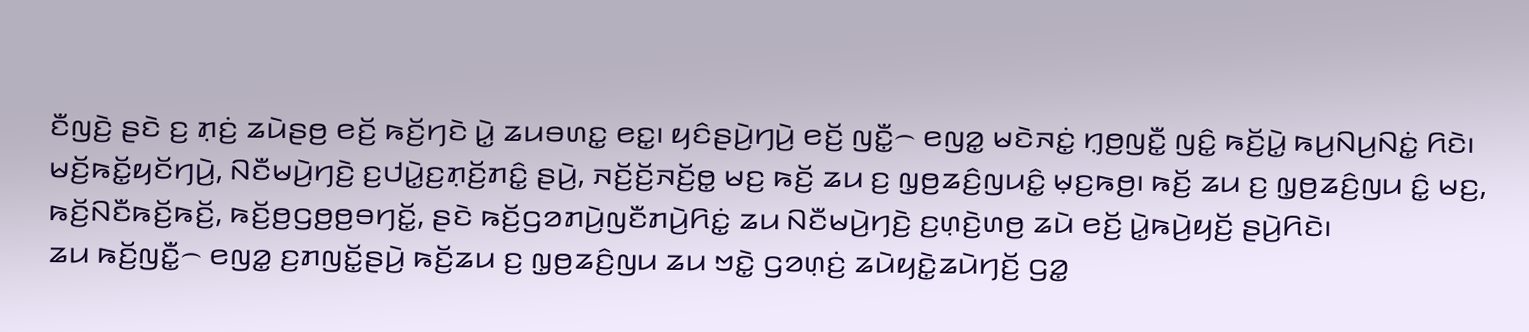ꤢꤪꤜꤢꤧ꤬ ꤔꤢꤧ ꤢ꤬ ꤊ꤫ꤢꤦ꤬ ꤘꤣꤧꤔꤥ꤬ ꤕꤢꤩ꤬ ꤒꤢꤩ꤬ꤚꤢꤧ ꤣꤧ꤭ ꤘꤣꤋꤛꤢ꤭ ꤕꤢ꤭꤯ ꤟꤢꤨꤔꤣꤧ꤬ꤚꤣꤧ꤬ ꤕꤢꤩ꤬ ꤜꤢꤪ꤭꤮ ꤕꤜꤤ꤭ ꤗꤢꤧꤏꤢꤦ꤭ ꤚ꤫ꤥ꤬ꤜꤢꤪ꤭ ꤜꤢꤨ꤭ ꤒꤢꤩ꤬ꤣꤧ꤭ ꤒꤣ꤬ꤡꤣ꤬ꤡꤢꤦ꤭ ꤖꤢꤧ꤯
ꤗꤢꤩ꤬ꤒꤢꤩ꤭ꤟꤢꤩꤚꤣꤧ꤬, ꤡꤢꤪꤗꤣꤧ꤬ꤚꤢꤧ꤬ ꤢ꤬ꤓꤣꤧ꤭ꤢ꤬ꤊ꤫ꤢꤩ꤬ꤊꤢꤨ꤭ ꤔꤣꤧ꤬, ꤏꤢꤩ꤬ꤢꤩ꤬ꤏꤢꤩ꤬ꤥ꤭ ꤗꤢ꤬ ꤒꤢꤩ꤬ ꤘꤣ ꤢ꤬ ꤜ꤫ꤥ꤬ꤘꤢꤨ꤬ꤜꤣꤢꤨ꤭ ꤗ꤫ꤢ꤬ꤒꤥ꤬꤯ ꤒꤢꤩ꤬ ꤘꤣ ꤢ꤬ ꤜ꤫ꤥ꤬ꤘꤢꤨ꤬ꤜꤣ ꤢꤨ꤭ ꤗꤢ꤬, ꤒꤢꤩ꤬ꤡꤢꤪꤒꤢꤩ꤬ꤒꤢꤩ꤬, ꤒꤢꤩ꤬ꤥ꤬ꤞꤥ꤬ꤥ꤬ꤋꤚꤢꤩ꤭, ꤔꤢꤧ ꤒꤢꤩ꤬ꤞꤤꤊꤣꤧ꤬ꤜꤢꤪꤊꤣꤧ꤬ꤖꤢꤦ꤭ ꤘꤣ ꤡꤢꤪꤗꤣꤧ꤬ꤚꤢꤧ꤬ ꤢ꤬ꤛ꤫ꤢꤧ꤬ꤛꤥ꤬ ꤘꤣꤧ ꤕꤢꤩ꤬ ꤣꤧ꤭ꤒꤣꤧ꤬ꤟꤢꤩ꤬ ꤔꤣꤧ꤬ꤖꤢꤧ꤯
ꤘꤣ ꤒꤢꤩ꤬ꤜꤢꤪ꤭꤮ ꤕꤜꤤ꤭ ꤢ꤬ꤊꤜꤢꤩ꤭ꤔꤣꤧ꤬ ꤒꤢꤩ꤬ꤘꤣ ꤢ꤬ ꤜ꤫ꤥ꤬ꤘꤢꤨ꤬ꤜꤣ ꤘꤣ ꤠꤢꤧ꤭ ꤞꤤꤛ꤫ꤢꤦ꤬ ꤘꤣꤧꤟꤢꤧ꤭ꤘꤣꤧꤚꤢꤩ꤬ ꤞꤤ꤭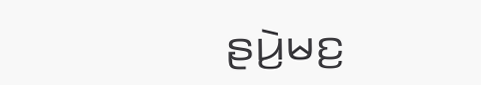ꤔꤣꤧ꤬ꤗꤢ꤬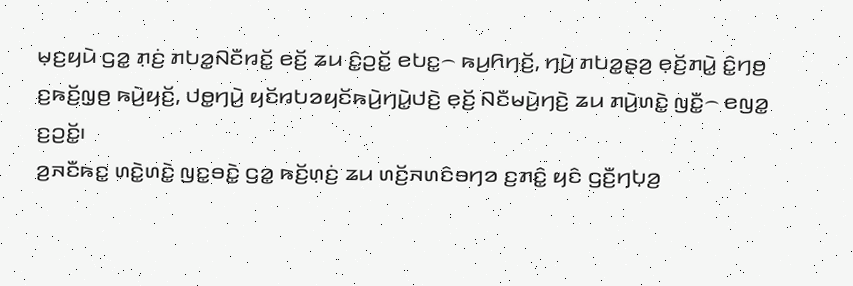ꤗ꤫ꤢ꤬ꤟꤣꤧ ꤞꤤ꤭ ꤊ꤫ꤢꤦ꤬ ꤊꤝꤤ꤭ꤡꤢꤪꤙꤢꤩ꤭ ꤕꤢꤩ꤬ ꤘꤣ ꤢꤨ꤭ꤑꤢꤩ꤭ ꤕꤝꤢ꤭꤮ ꤒꤣ꤬ꤖꤚꤢꤩ꤬, ꤚꤣꤧ꤬ ꤊꤝꤤ꤭ꤔ꤫ꤤ꤬ ꤕ꤫ꤢꤩ꤬ꤊꤣꤧ꤭ ꤢꤨ꤭ꤚꤥ꤬ ꤢ꤬ꤒꤢꤩ꤬ꤜ꤫ꤥ꤬ ꤒꤣꤧ꤬ꤟꤢꤩ꤬, ꤓꤥ꤭ꤚꤣꤧ꤬ ꤟꤢꤩꤙꤝꤤꤟꤢꤩꤒꤣꤧ꤬ꤚꤣꤧ꤭ꤓꤢꤧ꤬ ꤕ꤫ꤢꤩ꤬ ꤡꤢꤪꤗꤣꤧ꤬ꤚꤢꤧ꤬ ꤘꤣ ꤊꤣꤧ꤬ꤛꤢꤧ꤭ ꤜꤢꤪ꤭꤮ ꤕꤜꤤ꤭ ꤢ꤬ꤑꤢꤩ꤭꤯
ꤤ꤬ꤏꤢꤪꤒꤢ꤭ ꤛꤢꤧ꤭ꤛꤢꤧ꤭ ꤜꤢ꤭ꤋꤢꤧ꤭ ꤞꤤ꤭ ꤒꤢꤩ꤬ꤛ꤫ꤢꤦ꤬ ꤘꤣ ꤛꤢꤩ꤬ꤏꤛꤢꤨꤋꤚꤤ ꤢ꤬ꤊꤢꤨ꤭ ꤟꤢꤨ ꤞꤢꤪ꤬ꤚꤝ꤫ꤤ꤬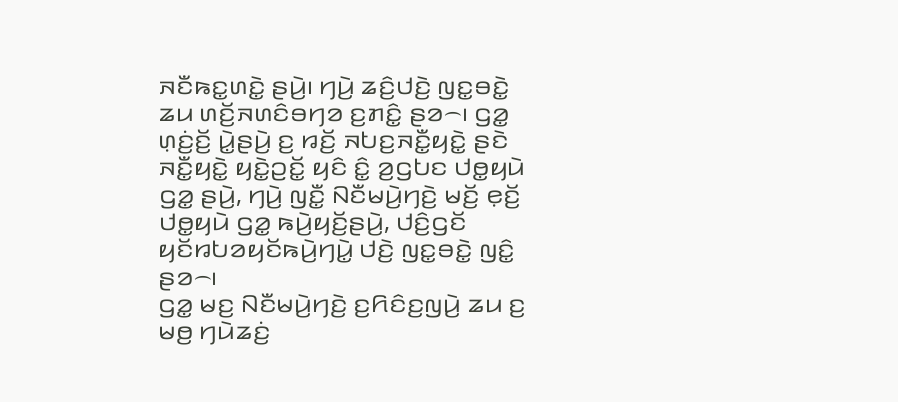ꤏꤢꤪꤒꤢ꤭ꤛꤢꤧ꤭ ꤔꤣꤧ꤬꤯ ꤚꤣꤧ꤬ ꤘꤢꤨ꤬ꤓꤢꤧ꤬ ꤜꤢ꤭ꤋꤢꤧ꤭ ꤘꤣ ꤛꤢꤩ꤬ꤏꤛꤢꤨꤋꤚꤤ ꤢ꤬ꤊꤢꤨ꤭ ꤔꤤ꤮꤯ ꤞꤤ꤭ ꤛ꤫ꤢꤦ꤬ꤢꤩ꤬ ꤣꤧ꤭ꤔꤣꤧ꤬ ꤢ꤬ ꤙꤢꤩ꤬ ꤏꤝꤢ꤬ꤏꤢꤪ꤭ꤟꤢꤧ꤭ ꤔꤢꤧ ꤏꤢꤪ꤭ꤟꤢꤧ꤭ ꤟꤢꤧ꤭ꤑꤢꤩ꤭ ꤟꤢꤨ ꤢꤨ꤭ ꤤ꤬ꤞꤝꤢ ꤓꤥ꤭ꤟꤣꤧ ꤞꤤ꤭ ꤔꤣꤧ꤬, ꤚꤣꤧ꤬ ꤜꤢꤪ꤭ ꤡꤢꤪꤗꤣꤧ꤬ꤚꤢꤧ꤬ ꤗꤢꤩ꤬ ꤕ꤫ꤢꤩ꤬ ꤓꤥ꤭ꤟꤣꤧ ꤞꤤ꤭ ꤒꤣꤧ꤬ꤟꤢꤩ꤬ꤔꤣꤧ꤬, ꤓꤢꤨ꤬ꤞꤢꤩ ꤟꤢꤩꤙꤝꤤꤟꤢꤩꤒꤣꤧ꤬ꤚꤣꤧ꤭ ꤓꤢꤧ꤬ ꤜꤢ꤭ꤋꤢꤧ꤭ ꤜꤢꤨ꤭ ꤔꤤ꤮꤯
ꤞꤤ꤭ ꤗꤢ꤬ ꤡꤢꤪꤗꤣꤧ꤬ꤚꤢꤧ꤬ ꤢ꤬ꤖꤢꤨꤢ꤬ꤜꤣꤧ꤬ ꤘꤣ ꤢ꤬ ꤗꤥ꤬ ꤚꤣꤧꤘꤢꤦ꤬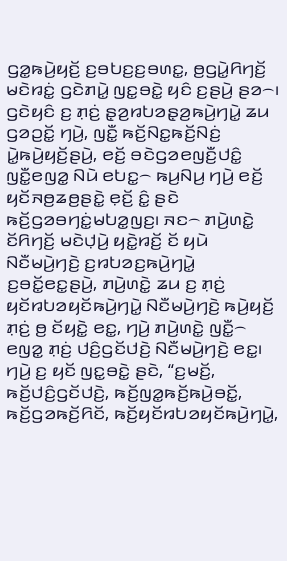ꤞꤤ꤭ꤒꤣꤧ꤬ꤟꤢꤩ꤬ ꤢ꤬ꤋꤝꤢ꤬ꤢ꤬ꤋꤛꤢ꤭, ꤥ꤬ꤞꤣꤧ꤭ꤖꤚꤢꤩ꤬ ꤗꤢꤧꤙꤢꤦ꤭ ꤞꤢꤧꤊꤣꤧ꤭ ꤜꤢ꤭ꤋꤢꤧ꤭ ꤟꤢꤨ ꤢ꤬ꤔꤣꤧ꤬ ꤔꤤ꤮꤯
ꤞꤢꤧꤟꤢꤨ ꤢ꤬ ꤊ꤫ꤢꤦ꤬ ꤔ꤫ꤤ꤬ꤙꤝꤤꤔ꤫ꤤ꤬ꤒꤣꤧ꤬ꤚꤣꤧ꤭ ꤘꤣ ꤞꤤꤑꤢꤩ꤭ ꤚꤣꤧ꤬, ꤜꤢꤪ꤭ ꤒꤢꤩ꤬ꤡꤢ꤭ꤒꤢꤩ꤬ꤡꤢꤦ꤬ ꤣꤧ꤭ꤒꤣꤧ꤬ꤟꤢꤩ꤬ꤔꤣꤧ꤬, ꤕꤢꤩ꤬ ꤋꤢꤧꤞꤤꤕꤜꤢꤪ꤬ꤓꤢꤨ꤭ ꤜꤢꤪ꤭ꤕꤜꤤ꤭ ꤡꤣꤧ ꤕꤝꤢ꤭꤮ ꤒꤣ꤬ꤡꤣ꤬ ꤚꤣꤧ꤬ ꤕꤢꤩ꤬ ꤟꤢꤩꤏꤥ꤬ꤘꤥ꤬ꤔꤢꤧ꤭ ꤕ꤫ꤢꤩ꤬ ꤢꤨ꤭ ꤔꤢꤧ ꤒꤢꤩ꤬ꤞꤤꤋꤚꤢꤦ꤭ꤗꤝꤤ꤭ꤜꤢ꤬꤯ ꤏꤢ꤮ ꤊꤣꤧ꤬ꤛꤢꤧ꤭ ꤢꤩꤖꤚꤢꤩ꤬ ꤗꤢꤧꤓ꤫ꤣꤧ꤬ ꤟꤢꤧ꤭ꤙꤢꤩ꤬ ꤢꤩ ꤟꤣꤧ ꤡꤢꤪꤗꤣꤧ꤬ꤚꤢꤧ꤬ ꤢ꤬ꤙꤝꤤꤢ꤬ꤒꤣꤧ꤬ꤚꤣꤧ꤭ ꤢ꤬ꤋꤢꤩ꤭ꤕꤢ꤭ꤔꤣꤧ꤬, ꤊꤣꤧ꤬ꤛꤢꤧ꤭ ꤘꤣ ꤢ꤬ ꤊ꤫ꤢꤦ꤬ ꤟꤢꤩꤙꤝꤤꤟꤢꤩꤒꤣꤧ꤬ꤚꤣꤧ꤭ ꤡꤢꤪꤗꤣꤧ꤬ꤚꤢꤧ꤬ ꤒꤣꤧ꤬ꤟꤢꤩ꤬ ꤊ꤫ꤢꤦ꤬ ꤥ꤬ ꤢꤩꤟꤢꤧ꤭ ꤕꤢ꤭, ꤚꤣꤧ꤬ ꤊꤣꤧ꤬ꤛꤢꤧ꤭ ꤜꤢꤪ꤭꤮ ꤕꤜꤤ꤭ ꤊ꤫ꤢꤦ꤬ ꤓꤢꤨ꤬ꤞꤢꤩꤓꤢꤧ꤬ ꤡꤢꤪꤗꤣꤧ꤬ꤚꤢꤧ꤬ ꤕꤢ꤭꤯
ꤚꤣꤧ꤬ ꤢ꤬ ꤟꤢꤩ ꤜꤢ꤭ꤋꤢꤧ꤭ ꤔꤢꤧ, “ꤢ꤬ꤗꤢꤩ꤬, ꤒꤢꤩ꤬ꤓꤢꤨ꤬ꤞꤢꤩꤓꤢꤧ꤬, ꤒꤢꤩ꤬ꤜꤤ꤭ꤒꤢꤩ꤬ꤒꤣꤧ꤬ꤋꤢꤩ꤭, ꤒꤢꤩ꤬ꤞꤤꤒꤢꤩ꤬ꤖꤢꤩ, ꤒꤢꤩ꤬ꤟꤢꤩꤙꤝꤤꤟꤢꤩꤒꤣꤧ꤬ꤚꤣꤧ꤭,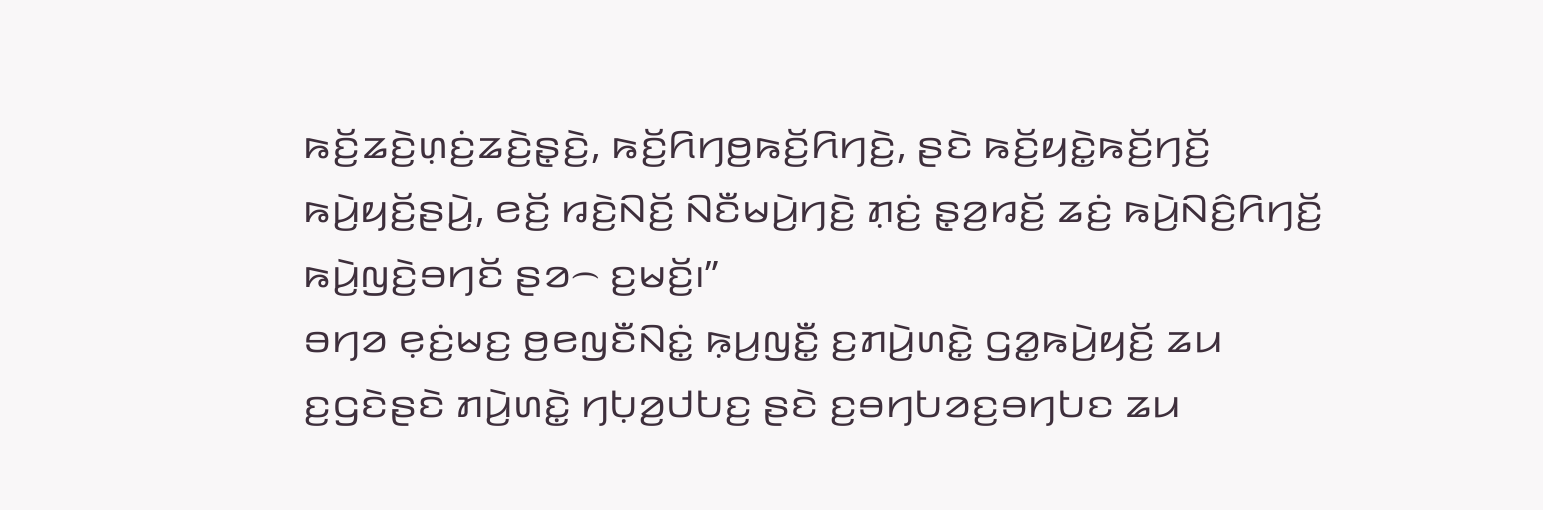ꤒꤢꤩ꤬ꤘꤢꤧ꤬ꤛ꤫ꤢꤦ꤬ꤘꤢꤧ꤬ꤔ꤫ꤢꤧ꤬, ꤒꤢꤩ꤬ꤖꤚꤥ꤬ꤒꤢꤩ꤬ꤖꤚꤢꤧ꤬, ꤔꤢꤧ ꤒꤢꤩ꤬ꤟꤢꤧ꤭ꤒꤢꤩ꤬ꤚꤢꤩ꤬ ꤒꤣꤧ꤬ꤟꤢꤩ꤬ꤔꤣꤧ꤬, ꤕꤢꤩ꤬ ꤙꤢꤧ꤬ꤡꤢꤩ꤬ ꤡꤢꤪꤗꤣꤧ꤬ꤚꤢꤧ꤬ ꤊ꤫ꤢꤦ꤬ ꤔ꤫ꤤ꤬ꤙꤢꤩ꤬ ꤘꤢꤦ꤬ ꤒꤣꤧ꤬ꤡꤢꤨ꤬ꤖꤚꤢꤩ꤬ ꤒꤣꤧ꤬ꤜꤢꤧ꤬ꤋꤚꤢꤩ ꤔꤤ꤮ ꤢ꤬ꤗꤢꤩ꤬꤯”
ꤋꤚꤤ ꤕ꤫ꤢꤦ꤬ꤗꤢ꤬ ꤥ꤬ꤕꤜꤢꤪꤡꤢꤦ꤭ ꤒ꤫ꤣ꤬ꤜꤢꤪ꤭ ꤢ꤬ꤊꤣꤧ꤬ꤛꤢꤧ꤭ ꤞꤤ꤭ꤒꤣꤧ꤬ꤟꤢꤩ꤬ ꤘꤣ ꤢ꤬ꤞꤢꤧꤔꤢꤧ ꤊꤣꤧ꤬ꤛꤢꤧ꤭ ꤚꤝ꤫ꤤ꤬ꤓꤝꤢ꤬ ꤔꤢꤧ ꤢ꤬ꤋꤚꤝꤤꤢ꤬ꤋꤚꤝꤢ ꤘꤣ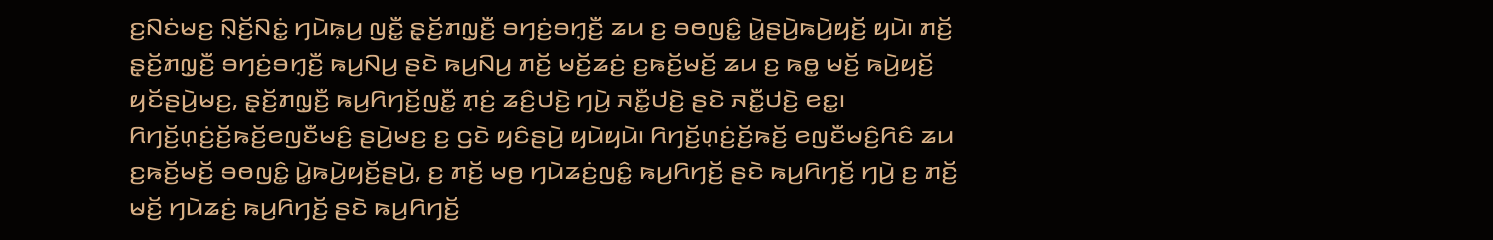ꤢ꤬ꤡꤢꤦꤗꤢ꤬ ꤡ꤫ꤢꤩ꤬ꤡꤢꤦ꤭ ꤚꤣꤧꤒ꤫ꤣ꤬ ꤜꤢꤪ꤭ ꤔ꤫ꤢꤩ꤬ꤊꤜ꤫ꤢꤪ꤬ ꤋꤚꤢꤦ꤬ꤋꤚ꤫ꤢꤪ꤬ ꤘꤣ ꤢ꤬ ꤋꤥꤜꤢꤨ꤭ ꤣꤧ꤭ꤔꤣꤧ꤬ꤒꤣꤧ꤬ꤟꤢꤩ꤬ ꤟꤣꤧ꤯ ꤊꤢꤩ꤬ ꤔ꤫ꤢꤩ꤬ꤊꤜ꤫ꤢꤪ꤬ ꤋꤚꤢꤦ꤬ꤋꤚ꤫ꤢꤪ꤬ ꤒꤣ꤬ꤡꤣ꤬ ꤔꤢꤧ ꤒꤣ꤬ꤡꤣ꤬ ꤊꤢꤩ꤬ ꤗꤢꤩ꤬ꤘꤢꤦ꤬ ꤢ꤬ꤒꤢꤩ꤬ꤗꤢꤩ꤬ ꤘꤣ ꤢ꤬ ꤒꤥ꤭ ꤗꤢꤩ꤬ ꤒꤣꤧ꤬ꤟꤢꤩ꤬ ꤟꤢꤩꤔꤣꤧ꤬ꤗꤢ꤬, ꤔ꤫ꤢꤩ꤬ꤊꤜ꤫ꤢꤪ꤬ ꤒꤣ꤬ꤖꤚꤢꤩ꤬ꤜꤢꤪ꤭ ꤊ꤫ꤢꤦ꤬ ꤘꤢꤨ꤬ꤓꤢꤧ꤬ ꤚꤣꤧ꤬ ꤏꤢꤪ꤭ꤓꤢꤧ꤬ ꤔꤢꤧ ꤏꤢꤪ꤭ꤓꤢꤧ꤬ ꤕꤢ꤭꤯ ꤖꤚꤢꤩ꤬ꤛ꤫ꤢꤦ꤬ꤢꤩ꤬ꤒꤢꤩ꤬ꤕꤜꤢꤪꤗꤢꤨ꤬ ꤔꤣꤧ꤬ꤗꤢ꤬ ꤢ꤬ ꤞꤢꤧ ꤟꤢꤨꤔꤣꤧ꤬ ꤟꤣꤧꤟꤣꤧ꤯ ꤖꤚꤢꤩ꤬ꤛ꤫ꤢꤦ꤬ꤢꤩ꤬ꤒꤢꤩ꤬ ꤕꤜꤢꤪꤗꤢꤨ꤬ꤖꤢꤨ ꤘꤣ ꤢ꤬ꤒꤢꤩ꤬ꤗꤢꤩ꤬ ꤋꤥꤜꤢꤨ꤭ ꤣꤧ꤭ꤒꤣꤧ꤬ꤟꤢꤩ꤬ꤔꤣꤧ꤬, ꤢ꤬ ꤊꤢꤩ꤬ ꤗꤥ꤬ ꤚꤣꤧꤘꤢꤦ꤬ꤜꤢꤨ꤭ ꤒꤣ꤬ꤖꤚꤢꤩ꤬ ꤔꤢꤧ ꤒꤣ꤬ꤖꤚꤢꤩ꤬ ꤚꤣꤧ꤬ ꤢ꤬ ꤊꤢꤩ꤬ ꤗꤢꤩ꤬ ꤚꤣꤧꤘꤢꤦ꤬ ꤒꤣ꤬ꤖꤚꤢꤩ꤬ ꤔꤢꤧ ꤒꤣ꤬ꤖꤚꤢꤩ꤬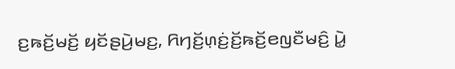ꤢ꤬ꤒꤢꤩ꤬ꤗꤢꤩ꤬ ꤟꤢꤩꤔꤣꤧ꤬ꤗꤢ꤬, ꤖꤚꤢꤩ꤬ꤛ꤫ꤢꤦ꤬ꤢꤩ꤬ꤒꤢꤩ꤬ꤕꤜꤢꤪꤗꤢꤨ꤬ ꤣꤧ꤭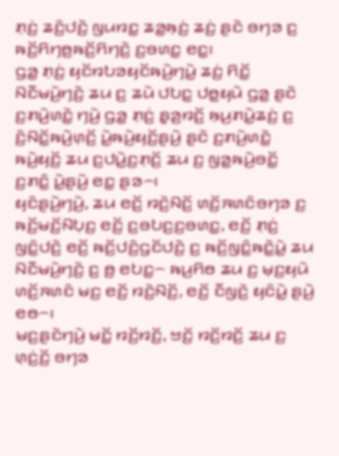ꤊ꤫ꤢꤦ꤬ ꤘꤢꤨ꤬ꤓꤢꤧ꤬ ꤜꤣꤙꤢ꤭ ꤘꤤ꤭ꤒ꤫ꤢꤦ꤬ ꤘꤢꤦ꤬ ꤔꤢꤧ ꤋꤚꤤ ꤢ꤬ ꤒꤢꤩ꤬ꤖꤚꤥ꤬ꤒꤢꤩ꤬ꤖꤚꤢꤧ꤬ ꤢ꤬ꤋꤛꤢ꤭ ꤕꤢ꤭꤯
ꤞꤤ꤭ ꤊ꤫ꤢꤦ꤬ ꤟꤢꤩꤙꤝꤤꤟꤢꤩꤒꤣꤧ꤬ꤚꤣꤧ꤭ ꤘꤢꤦ꤬ ꤖꤢꤩ꤭ ꤡꤢꤪꤗꤣꤧ꤬ꤚꤢꤧ꤬ ꤘꤣ ꤢ꤬ ꤘꤣꤧ ꤓꤝꤢ꤭ ꤓꤥ꤭ꤟꤣꤧ ꤞꤤ꤭ ꤔꤢꤧ ꤢ꤬ꤊꤣꤧ꤬ꤛꤢꤧ꤭ ꤚꤣꤧ꤬ ꤞꤤ꤭ ꤊ꤫ꤢꤦ꤬ ꤔ꤫ꤤ꤬ꤙꤢꤩ꤬ ꤒ꤫ꤣ꤬ꤊꤣꤧ꤭ꤘꤢꤦ꤬ ꤢ꤬ ꤢꤨ꤬ꤡꤢꤩ꤭ꤒꤣꤧ꤬ꤛ꤫ꤢꤩ꤬ ꤣꤧ꤭ꤒꤣꤧ꤬ꤟꤢꤩ꤬ꤔꤣꤧ꤬ ꤔꤢꤧ ꤢ꤬ꤊꤣꤧ꤬ꤛꤢꤧ꤭ ꤒꤣꤧ꤬ꤟꤢꤩ꤬ ꤘꤣ ꤢ꤬ꤓꤣꤧ꤭ꤢ꤬ꤊ꤫ꤢꤩ꤬ ꤘꤣ ꤢ꤬ ꤜꤤ꤭ꤒꤣꤧ꤬ꤋꤢꤩ꤭ ꤢ꤬ꤊꤢꤨ꤭ ꤣꤧ꤭ꤔꤣꤧ꤬ ꤕꤢ꤭ ꤔꤤ꤮꤯
ꤟꤢꤨꤔꤣꤧ꤬ꤚꤣꤧ꤬, ꤘꤣ ꤕꤢꤩ꤬ ꤙꤢꤧ꤬ꤡꤢꤩ꤬ ꤛꤢꤩ꤬ꤏꤛꤢꤨꤋꤚꤤ ꤢ꤬ ꤒꤢꤩ꤬ꤗꤢꤩ꤬ꤡꤝ꤫ꤢ꤬ ꤕꤢꤩ꤬ ꤢ꤬ꤋꤝꤢ꤬ꤢ꤬ꤋꤛꤢ꤭, ꤕꤢꤩ꤬ ꤊ꤫ꤢꤦ꤬ ꤜꤢꤨ꤭ꤓꤢꤧ꤬ ꤕꤢꤩ꤬ ꤒꤢꤩ꤬ꤓꤢꤨ꤬ꤞꤢꤩꤓꤢꤧ꤬ ꤢ꤬ ꤒꤢꤩ꤬ꤜꤢꤨ꤭ꤒꤢꤧ꤭ꤣꤧ꤭ ꤘꤣ ꤡꤢꤪꤗꤣꤧ꤬ꤚꤢꤧ꤬ ꤢ꤬ ꤥ꤬ ꤕꤝꤢ꤭꤮ ꤒꤣ꤬ꤖꤥ ꤘꤣ ꤢ꤬ ꤗ꤫ꤢ꤬ꤟꤣꤧ ꤛꤢꤩ꤬ꤏꤛꤢꤨ ꤗꤢ꤬ ꤕꤢꤩ꤬ ꤙꤢꤧ꤬ꤡꤢꤩ꤬, ꤕꤢꤩ꤬ ꤢꤪꤜꤢꤧ꤬ ꤟꤢꤨꤣꤧ꤭ ꤔꤣꤧ꤬ ꤕꤥ꤮꤯
ꤗꤢ꤬ꤔꤢꤧꤚꤣꤧ꤬ ꤗꤢꤩ꤭ ꤙꤢꤩ꤬ꤙꤢꤩ꤬, ꤠꤢꤩ꤬ ꤙꤢꤩ꤬ꤙꤢꤩ꤬ ꤘꤣ ꤢ꤬ ꤛ꤫ꤢꤦ꤬ꤢꤩ꤬ ꤋꤚꤤ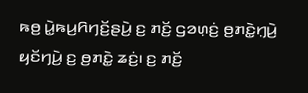ꤒꤥ꤬ ꤣꤧ꤭ꤒꤣ꤬ꤖꤚꤢꤩ꤬ꤔꤣꤧ꤬ ꤢ꤬ ꤊꤢꤩ꤬ ꤞꤤꤛ꤫ꤢꤦ꤬ ꤥ꤬ꤊꤢꤧ꤭ꤚ꤫ꤣꤧ꤬ ꤟꤢꤩꤚꤣꤧ꤬ ꤢ꤬ ꤥ꤬ꤊꤢꤧ꤭ ꤘꤢꤦ꤬꤯ ꤢ꤬ ꤊꤢꤩ꤬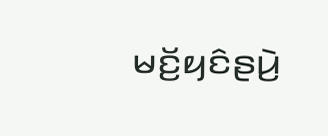ꤗꤢꤩ꤬ꤟꤢꤨꤔꤣꤧ꤬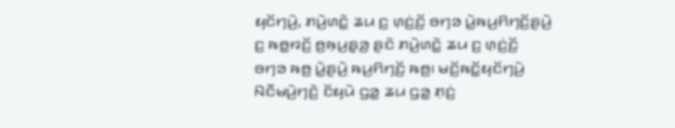ꤟꤢꤩꤚꤣꤧ꤬, ꤊꤣꤧ꤬ꤛꤢꤧ꤭ ꤘꤣ ꤢ꤬ ꤛ꤫ꤢꤦ꤬ꤢꤩ꤬ ꤋꤚꤤ ꤣꤧ꤭ꤒꤣ꤬ꤖꤚꤢꤩ꤬ꤔꤣꤧ꤬ ꤢ꤬ ꤒꤥ꤭ꤙꤢꤩ꤬ ꤥ꤬ꤒ꤫ꤣ꤬ꤔ꤫ꤤ꤬ ꤔꤢꤧ ꤊꤣꤧ꤬ꤛꤢꤧ꤭ ꤘꤣ ꤢ꤬ ꤛ꤫ꤢꤦ꤬ꤢꤩ꤬ ꤋꤚꤤ ꤒꤥ꤬ ꤣꤧ꤭ꤔꤣꤧ꤬ ꤒꤣ꤬ꤖꤚꤢꤩ꤬ ꤒꤥ꤬꤯ ꤗꤢꤩ꤬ꤒꤢꤩ꤭ꤟꤢꤩꤚꤣꤧ꤬ ꤡꤢꤪꤗꤣꤧ꤬ꤚꤢꤧ꤬ ꤢꤩꤟꤣꤧ ꤞꤤ꤭ ꤘꤣ ꤞꤤ꤭ ꤊ꤫ꤢꤦ꤬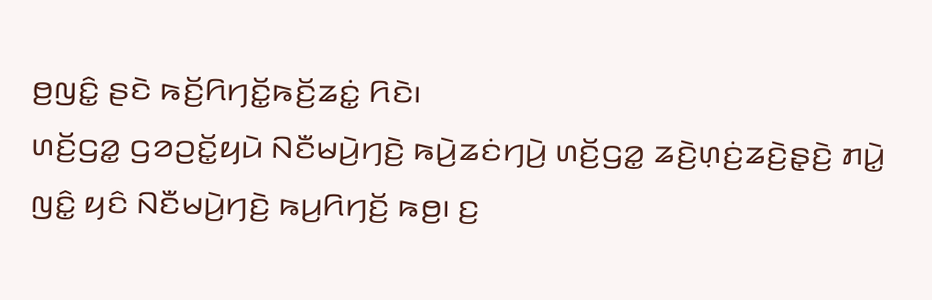ꤥ꤬ꤜꤢꤨ꤭ ꤔꤢꤧ ꤒꤢꤩ꤬ꤖꤚꤢꤩ꤭ꤒꤢꤩ꤬ꤘꤢꤦ꤭ ꤖꤢꤧ꤯
ꤛꤢꤩ꤬ꤞꤤ꤭ ꤞꤤꤑꤢꤩ꤭ꤟꤣꤧ ꤡꤢꤪꤗꤣꤧ꤬ꤚꤢꤧ꤬ ꤒꤣꤧ꤬ꤘꤢꤦꤚꤣꤧ꤬ ꤛꤢꤩ꤬ꤞꤤ꤭ ꤘꤢꤧ꤬ꤛ꤫ꤢꤦ꤬ꤘꤢꤧ꤬ꤔ꤫ꤢꤧ꤬ ꤊꤣꤧ꤭ ꤜꤢꤨ꤭ ꤟꤢꤨ ꤡꤢꤪꤗꤣꤧ꤬ꤚꤢꤧ꤬ ꤒꤣ꤬ꤖꤚꤢꤩ꤬ ꤒꤥ꤬꤯ ꤢ꤬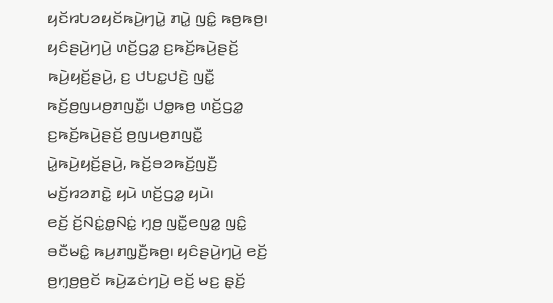ꤟꤢꤩꤙꤝꤤꤟꤢꤩꤒꤣꤧ꤬ꤚꤣꤧ꤭ ꤊꤣꤧ꤭ ꤜꤢꤨ꤭ ꤒꤥ꤬ꤒꤥ꤬꤯ ꤟꤢꤨꤔꤣꤧ꤬ꤚꤣꤧ꤬ ꤛꤢꤩ꤬ꤞꤤ꤭ ꤢ꤬ꤒꤢꤩ꤬ꤒꤣꤧ꤬ꤔꤢꤩ꤬ ꤒꤣꤧ꤬ꤟꤢꤩ꤬ꤔꤣꤧ꤬, ꤢ꤬ ꤓꤝꤢ꤭ꤓꤢꤧ꤬ ꤜꤢꤪ꤭ ꤒꤢꤩ꤬ꤥ꤬ꤜꤣꤥ꤬ꤊꤜꤢꤪ꤭꤯ ꤓꤥ꤭ꤒꤥ꤬ ꤛꤢꤩ꤬ꤞꤤ꤭ ꤢ꤬ꤒꤢꤩ꤬ꤒꤣꤧ꤬ꤔꤢꤩ꤬ ꤥ꤬ꤜꤣꤥ꤬ꤊꤜꤢꤪ꤭ ꤣꤧ꤭ꤒꤣꤧ꤬ꤟꤢꤩ꤬ꤔꤣꤧ꤬, ꤒꤢꤩ꤬ꤋꤤꤒꤢꤩ꤬ꤜꤢꤪ꤬ ꤗꤢꤩ꤬ꤙꤤꤊꤢꤧ꤭ ꤟꤣꤧ ꤛꤢꤩ꤬ꤞꤤ꤭ ꤟꤣꤧ꤯
ꤕꤢꤩ꤬ ꤢꤩ꤬ꤡꤢꤦ꤭ꤥ꤭ꤡꤢꤦ꤭ ꤚ꤫ꤥ꤬ ꤜꤢꤪ꤭ꤕꤜꤤ꤭ ꤜꤢꤨ꤭ ꤋꤢꤪꤗꤢꤨ꤭ ꤒꤣ꤬ꤊꤜ꤫ꤢꤪ꤬ꤒꤥ꤬꤯ ꤟꤢꤨꤔꤣꤧ꤬ꤚꤣꤧ꤬ ꤕꤢꤩ꤬ ꤥ꤬ꤚ꤫ꤥ꤬ꤥ꤬ꤢꤩ ꤒꤣꤧ꤬ꤘꤢꤦꤚꤣꤧ꤬ ꤕꤢꤩ꤬ ꤗꤢ꤬ ꤔ꤫ꤢꤩ꤬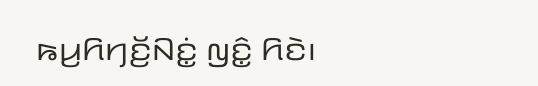ꤒꤣ꤬ꤖꤚꤢꤩ꤬ꤡꤢꤦ꤭ ꤜꤢꤨ꤭ ꤖꤢꤧ꤯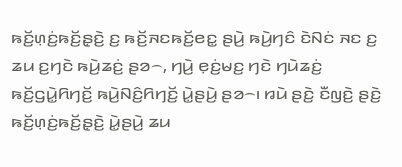ꤒꤢꤩ꤬ꤛ꤫ꤢꤦ꤬ꤒꤢꤩ꤬ꤔ꤫ꤢꤧ꤬ ꤢ꤬ ꤒꤢꤩ꤬ꤏꤢꤒꤢꤩ꤬ꤕꤢ꤭ ꤔꤣꤧ꤬ ꤒꤣꤧ꤬ꤚꤢꤨ ꤢꤧꤡꤢꤦ ꤏꤢ ꤢ꤬ ꤘꤣ ꤢ꤬ꤚꤢꤧ ꤒꤣꤧ꤬ꤘꤢꤦ꤬ ꤔꤤ꤮, ꤚꤣꤧ꤬ ꤕ꤫ꤢꤦ꤬ꤗꤢ꤬ ꤚꤢꤧ ꤚꤣꤧꤘꤢꤦ꤬ ꤒꤢꤩ꤬ꤞꤣꤧ꤭ꤖꤚꤢꤩ꤬ ꤒꤣꤧ꤬ꤡꤢꤨ꤬ꤖꤚꤢꤩ꤬ ꤣꤧ꤭ꤔꤣꤧ꤬ ꤔꤤ꤮꤯ ꤙꤣꤧ ꤔꤢꤧ꤬ ꤢꤪꤜꤢꤧ꤬ ꤔꤢꤧ꤬ ꤒꤢꤩ꤬ꤛ꤫ꤢꤦ꤬ꤒꤢꤩ꤬ꤔ꤫ꤢꤧ꤬ ꤣꤧ꤭ꤔꤣꤧ꤬ ꤘꤣ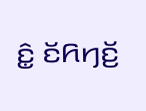ꤢꤨ꤭ ꤢꤩꤖꤚꤢꤩ꤬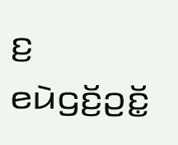ꤢ꤬ ꤕꤣꤧꤞꤢꤩ꤬ꤑꤢꤩ꤭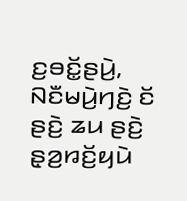ꤢ꤬ꤋꤢꤩ꤭ꤔꤣꤧ꤬, ꤡꤢꤪꤗꤣꤧ꤬ꤚꤢꤧ꤬ ꤢꤩ ꤔꤢꤧ꤬ ꤘꤣ ꤔꤢꤧ꤬ ꤔ꤫ꤤ꤬ꤙꤢꤩ꤬ꤟꤣꤧ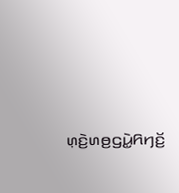ꤛ꤫ꤢꤧ꤬ꤛꤥ꤬ꤞꤣꤧ꤭ꤖꤚꤢꤩ꤬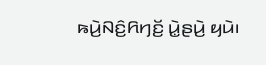ꤒꤣꤧ꤬ꤡꤢꤨ꤬ꤖꤚꤢꤩ꤬ ꤣꤧ꤭ꤔꤣꤧ꤬ ꤟꤣꤧ꤯